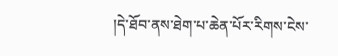།དེ་ཐོབ་ནས་ཐེག་པ་ཆེན་པོར་རིགས་ངེས་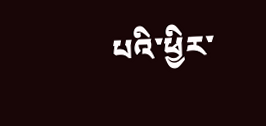པའི་ཕྱིར་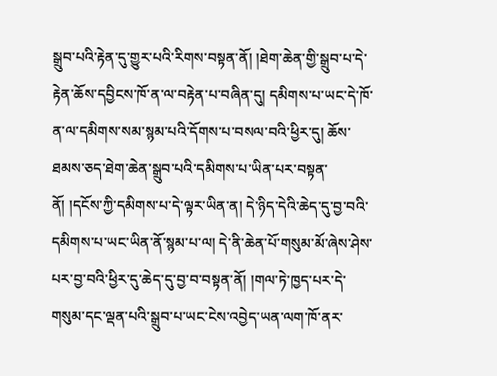སྒྲུབ་པའི་རྟེན་དུ་གྱུར་པའི་རིགས་བསྟན་ནོ། །ཐེག་ཆེན་གྱི་སྒྲུབ་པ་དེ་རྟེན་ཆོས་དབྱིངས་ཁོ་ན་ལ་བརྟེན་པ་བཞིན་དུ། དམིགས་པ་ཡང་དེ་ཁོ་ན་ལ་དམིགས་སམ་སྙམ་པའི་དོགས་པ་བསལ་བའི་ཕྱིར་དུ། ཆོས་ཐམས་ཅད་ཐེག་ཆེན་སྒྲུབ་པའི་དམིགས་པ་ཡིན་པར་བསྟན་ནོ། །དངོས་ཀྱི་དམིགས་པ་དེ་ལྟར་ཡིན་ན། དེ་ཉིད་དེའི་ཆེད་དུ་བྱ་བའི་དམིགས་པ་ཡང་ཡིན་ནོ་སྙམ་པ་ལ། དེ་ནི་ཆེན་པོ་གསུམ་མོ་ཞེས་ཤེས་པར་བྱ་བའི་ཕྱིར་དུ་ཆེད་དུ་བྱ་བ་བསྟན་ནོ། །གལ་ཏེ་ཁྱད་པར་དེ་གསུམ་དང་ལྡན་པའི་སྒྲུབ་པ་ཡང་ངེས་འབྱེད་ཡན་ལག་ཁོ་ནར་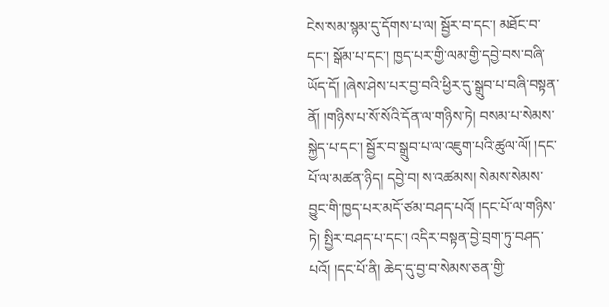ངེས་སམ་སྙམ་དུ་དོགས་པ་ལ། སྦྱོར་བ་དང་། མཐོང་བ་དང་། སྒོམ་པ་དང་། ཁྱད་པར་གྱི་ལམ་གྱི་དབྱེ་བས་བཞི་ཡོད་དོ། །ཞེས་ཤེས་པར་བྱ་བའི་ཕྱིར་དུ་སྒྲུབ་པ་བཞི་བསྟན་ནོ། །གཉིས་པ་སོ་སོའི་དོན་ལ་གཉིས་ཏེ། བསམ་པ་སེམས་སྐྱེད་པ་དང་། སྦྱོར་བ་སྒྲུབ་པ་ལ་འཇུག་པའི་ཚུལ་ལོ། །དང་པོ་ལ་མཚན་ཉིད། དབྱེ་བ། ས་འཚམས། སེམས་སེམས་བྱུང་གི་ཁྱད་པར་མདོ་ཙམ་བཤད་པའོ། །དང་པོ་ལ་གཉིས་ཏེ། སྤྱིར་བཤད་པ་དང་། འདིར་བསྟན་བྱེ་བྲག་ཏུ་བཤད་པའོ། །དང་པོ་ནི། ཆེད་དུ་བྱ་བ་སེམས་ཅན་གྱི་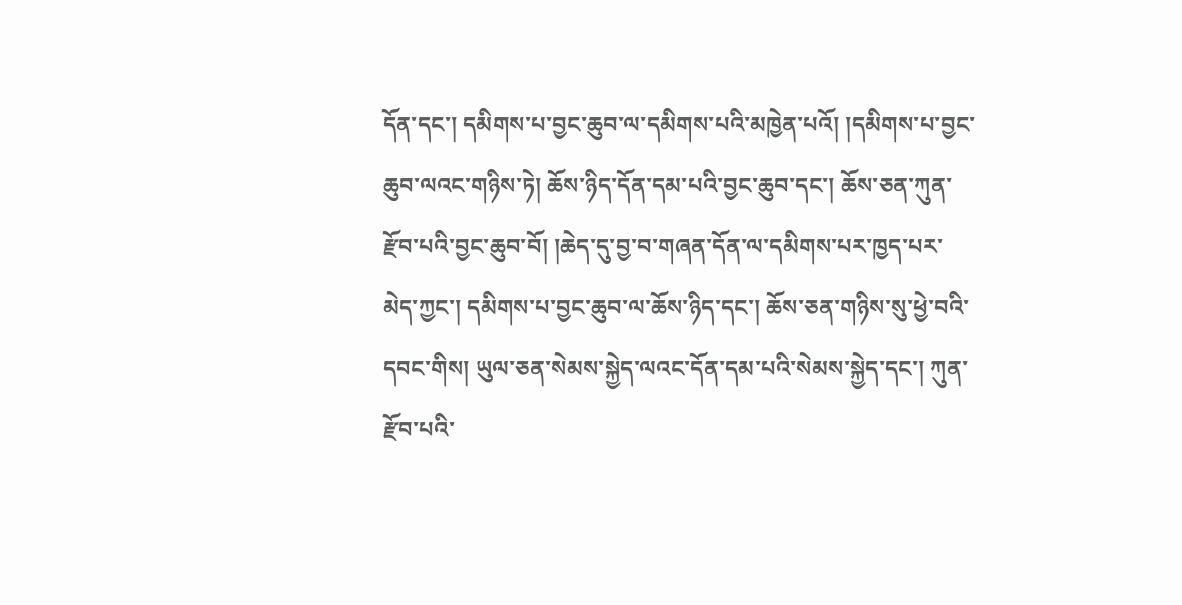དོན་དང་། དམིགས་པ་བྱང་ཆུབ་ལ་དམིགས་པའི་མཁྱེན་པའོ། །དམིགས་པ་བྱང་ཆུབ་ལའང་གཉིས་ཏེ། ཆོས་ཉིད་དོན་དམ་པའི་བྱང་ཆུབ་དང་། ཆོས་ཅན་ཀུན་རྫོབ་པའི་བྱང་ཆུབ་བོ། །ཆེད་དུ་བྱ་བ་གཞན་དོན་ལ་དམིགས་པར་ཁྱད་པར་མེད་ཀྱང་། དམིགས་པ་བྱང་ཆུབ་ལ་ཆོས་ཉིད་དང་། ཆོས་ཅན་གཉིས་སུ་ཕྱེ་བའི་དབང་གིས། ཡུལ་ཅན་སེམས་སྐྱེད་ལའང་དོན་དམ་པའི་སེམས་སྐྱེད་དང་། ཀུན་རྫོབ་པའི་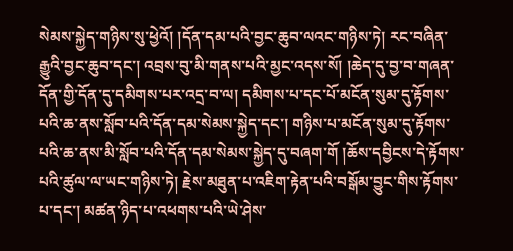སེམས་སྐྱེད་གཉིས་སུ་ཕྱེའོ། །དོན་དམ་པའི་བྱང་ཆུབ་ལའང་གཉིས་ཏེ། རང་བཞིན་རྒྱུའི་བྱང་ཆུབ་དང་། འབྲས་བུ་མི་གནས་པའི་མྱང་འདས་སོ། །ཆེད་དུ་བྱ་བ་གཞན་དོན་གྱི་དོན་དུ་དམིགས་པར་འདྲ་བ་ལ། དམིགས་པ་དང་པོ་མངོན་སུམ་དུ་རྟོགས་པའི་ཆ་ནས་སློབ་པའི་དོན་དམ་སེམས་སྐྱེད་དང་། གཉིས་པ་མངོན་སུམ་དུ་རྟོགས་པའི་ཆ་ནས་མི་སློབ་པའི་དོན་དམ་སེམས་སྐྱེད་དུ་བཞག་གོ །ཆོས་དབྱིངས་དེ་རྟོགས་པའི་ཚུལ་ལ་ཡང་གཉིས་ཏེ། རྗེས་མཐུན་པ་འཇིག་རྟེན་པའི་བསྒོམ་བྱུང་གིས་རྟོགས་པ་དང་། མཚན་ཉིད་པ་འཕགས་པའི་ཡེ་ཤེས་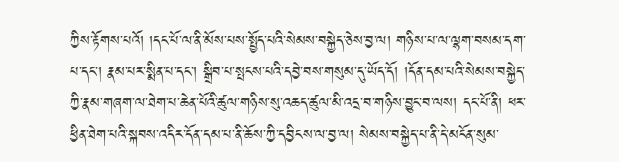ཀྱིས་རྟོགས་པའོ། །དང་པོ་ལ་ནི་མོས་པས་སྤྱོད་པའི་སེམས་བསྐྱེད་ཅེས་བྱ་ལ། གཉིས་པ་ལ་ལྷག་བསམ་དག་པ་དང་། རྣམ་པར་སྨིན་པ་དང་། སྒྲིབ་པ་སྤངས་པའི་དབྱེ་བས་གསུམ་དུ་ཡོད་དོ། །དོན་དམ་པའི་སེམས་བསྐྱེད་ཀྱི་རྣམ་གཞག་ལ་ཐེག་པ་ཆེན་པོའི་ཚུལ་གཉིས་སུ་འཆད་ཚུལ་མི་འདྲ་བ་གཉིས་བྱུང་བ་ལས། དང་པོ་ནི། ཕར་ཕྱིན་ཐེག་པའི་སྐབས་འདིར་དོན་དམ་པ་ནི་ཆོས་ཀྱི་དབྱིངས་ལ་བྱ་ལ། སེམས་བསྐྱེད་པ་ནི་དེ་མངོན་སུམ་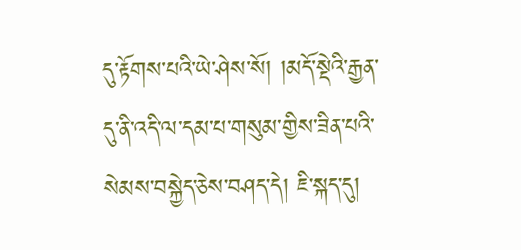དུ་རྟོགས་པའི་ཡེ་ཤེས་སོ། །མདོ་སྡེའི་རྒྱན་དུ་ནི་འདི་ལ་དམ་པ་གསུམ་གྱིས་ཟིན་པའི་སེམས་བསྐྱེད་ཅེས་བཤད་དེ། ཇི་སྐད་དུ།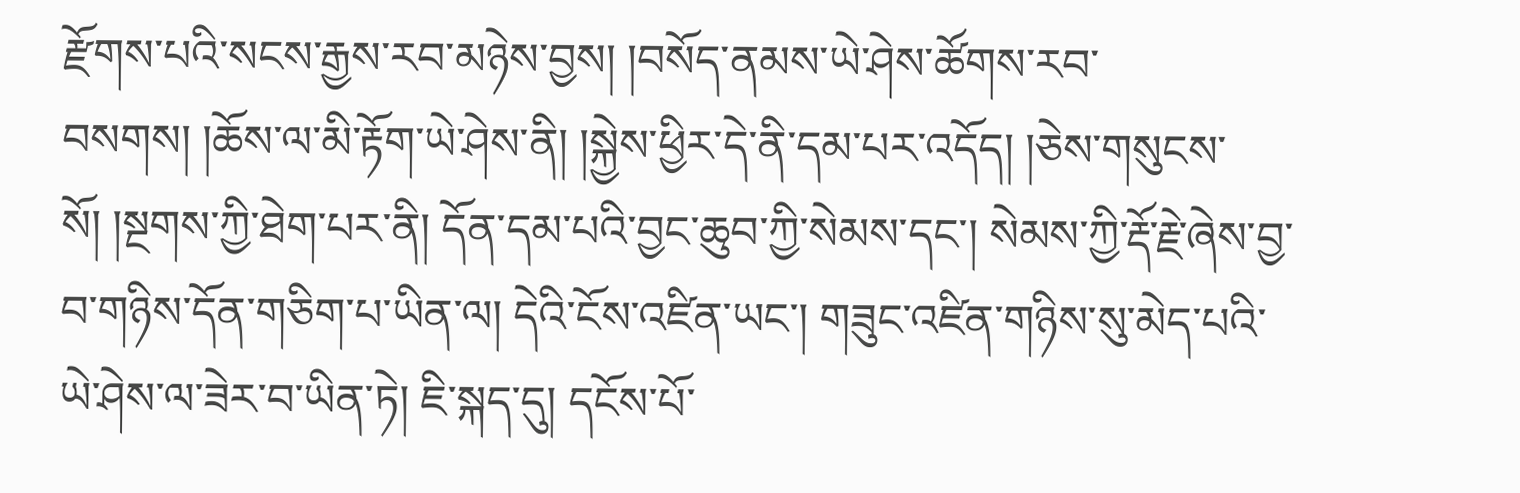རྫོགས་པའི་སངས་རྒྱས་རབ་མཉེས་བྱས། །བསོད་ནམས་ཡེ་ཤེས་ཚོགས་རབ་བསགས། །ཆོས་ལ་མི་རྟོག་ཡེ་ཤེས་ནི། །སྐྱེས་ཕྱིར་དེ་ནི་དམ་པར་འདོད། །ཅེས་གསུངས་སོ། །སྔགས་ཀྱི་ཐེག་པར་ནི། དོན་དམ་པའི་བྱང་ཆུབ་ཀྱི་སེམས་དང་། སེམས་ཀྱི་རྡོ་རྗེ་ཞེས་བྱ་བ་གཉིས་དོན་གཅིག་པ་ཡིན་ལ། དེའི་ངོས་འཛིན་ཡང་། གཟུང་འཛིན་གཉིས་སུ་མེད་པའི་ཡེ་ཤེས་ལ་ཟེར་བ་ཡིན་ཏེ། ཇི་སྐད་དུ། དངོས་པོ་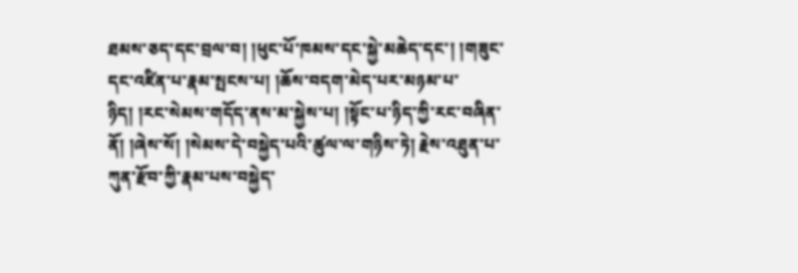ཐམས་ཅད་དང་བྲལ་བ། །ཕུང་པོ་ཁམས་དང་སྐྱེ་མཆེད་དང་། །གཟུང་དང་འཛིན་པ་རྣམ་སྤངས་པ། །ཆོས་བདག་མེད་པར་མཉམ་པ་ཉིད། །རང་སེམས་གདོད་ནས་མ་སྐྱེས་པ། །སྟོང་པ་ཉིད་ཀྱི་རང་བཞིན་ནོ། །ཞེས་སོ། །སེམས་དེ་བསྐྱེད་པའི་ཚུལ་ལ་གཉིས་ཏེ། རྗེས་འཐུན་པ་ཀུན་རྫོབ་ཀྱི་རྣམ་པས་བསྐྱེད་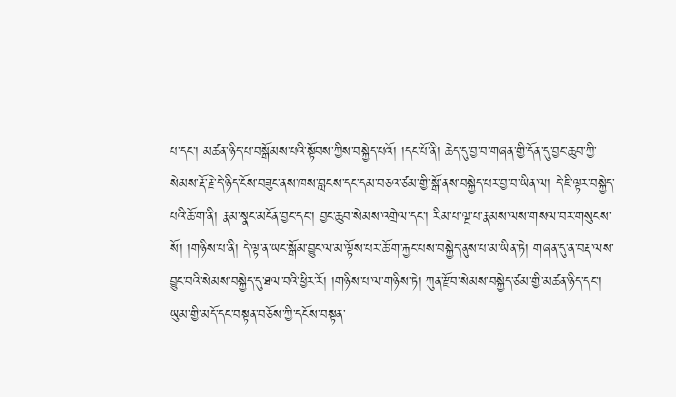པ་དང་། མཚན་ཉིད་པ་བསྒོམས་པའི་སྟོབས་ཀྱིས་བསྐྱེད་པའོ། །དང་པོ་ནི། ཆེད་དུ་བྱ་བ་གཞན་གྱི་དོན་དུ་བྱང་ཆུབ་ཀྱི་སེམས་རྡོ་རྗེ་དེ་ཉིད་ངོས་བཟུང་ནས་ཁས་བླངས་དང་དམ་བཅའ་ཙམ་གྱི་སྒོ་ནས་བསྐྱེད་པར་བྱ་བ་ཡིན་ལ། དེ་ཇི་ལྟར་བསྐྱེད་པའི་ཆོ་ག་ནི། རྣམ་སྣང་མངོན་བྱང་དང་། བྱང་ཆུབ་སེམས་འགྲེལ་དང་། རིམ་པ་ལྔ་པ་རྣམས་ལས་གསལ་བར་གསུངས་སོ། །གཉིས་པ་ནི། དེ་ལྟ་ན་ཡང་སྒོམ་བྱུང་ལ་མ་ལྟོས་པར་ཆོ་ག་རྐྱང་པས་བསྐྱེད་ནུས་པ་མ་ཡིན་ཏེ། གཞན་དུ་ན་བརྡ་ལས་བྱུང་བའི་སེམས་བསྐྱེད་དུ་ཐལ་བའི་ཕྱིར་རོ། །གཉིས་པ་ལ་གཉིས་ཏེ། ཀུན་རྫོབ་སེམས་བསྐྱེད་ཙམ་གྱི་མཚན་ཉིད་དང་། ཡུམ་གྱི་མདོ་དང་བསྟན་བཅོས་ཀྱི་དངོས་བསྟན་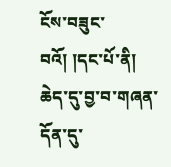ངོས་བཟུང་བའོ། །དང་པོ་ནི། ཆེད་དུ་བྱ་བ་གཞན་དོན་དུ་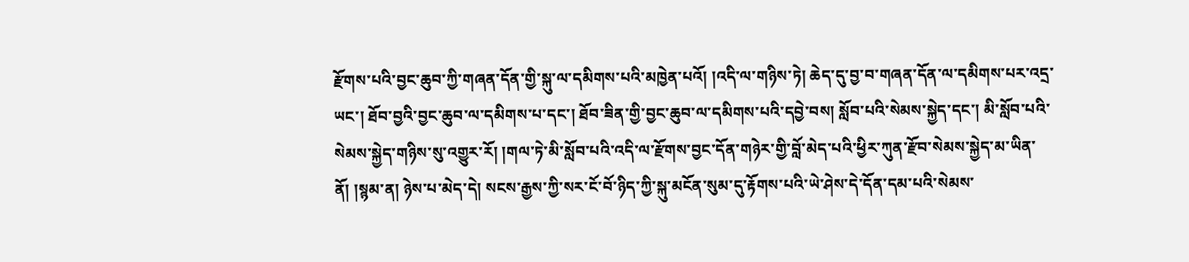རྫོགས་པའི་བྱང་ཆུབ་ཀྱི་གཞན་དོན་གྱི་སྐུ་ལ་དམིགས་པའི་མཁྱེན་པའོ། །འདི་ལ་གཉིས་ཏེ། ཆེད་དུ་བྱ་བ་གཞན་དོན་ལ་དམིགས་པར་འདྲ་ཡང་། ཐོབ་བྱའི་བྱང་ཆུབ་ལ་དམིགས་པ་དང་། ཐོབ་ཟིན་གྱི་བྱང་ཆུབ་ལ་དམིགས་པའི་དབྱེ་བས། སློབ་པའི་སེམས་སྐྱེད་དང་། མི་སློབ་པའི་སེམས་སྐྱེད་གཉིས་སུ་འགྱུར་རོ། །གལ་ཏེ་མི་སློབ་པའི་འདི་ལ་རྫོགས་བྱང་དོན་གཉེར་གྱི་བློ་མེད་པའི་ཕྱིར་ཀུན་རྫོབ་སེམས་སྐྱེད་མ་ཡིན་ནོ། །སྙམ་ན། ཉེས་པ་མེད་དེ། སངས་རྒྱས་ཀྱི་སར་ངོ་བོ་ཉིད་ཀྱི་སྐུ་མངོན་སུམ་དུ་རྟོགས་པའི་ཡེ་ཤེས་དེ་དོན་དམ་པའི་སེམས་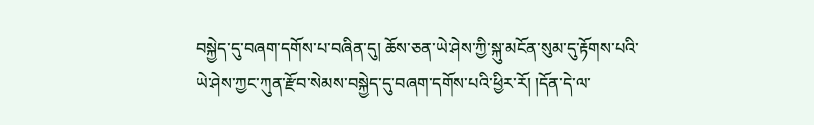བསྐྱེད་དུ་བཞག་དགོས་པ་བཞིན་དུ། ཆོས་ཅན་ཡེ་ཤེས་ཀྱི་སྐུ་མངོན་སུམ་དུ་རྟོགས་པའི་ཡེ་ཤེས་ཀྱང་ཀུན་རྫོབ་སེམས་བསྐྱེད་དུ་བཞག་དགོས་པའི་ཕྱིར་རོ། །དོན་དེ་ལ་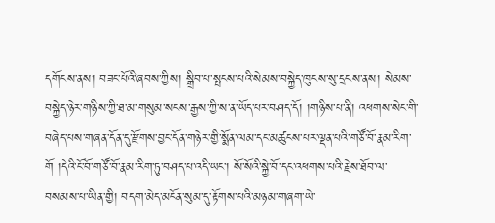དགོངས་ནས། བཟང་པོའི་ཞབས་ཀྱིས། སྒྲིབ་པ་སྤངས་པའི་སེམས་བསྐྱེད་ཁུངས་སུ་དྲངས་ནས། སེམས་བསྐྱེད་ཉེར་གཉིས་ཀྱི་ཐ་མ་གསུམ་སངས་རྒྱས་ཀྱི་ས་ན་ཡོད་པར་བཤད་དོ། །གཉིས་པ་ནི། འཕགས་སེང་གི་བཞེད་པས་གཞན་དོན་དུ་རྫོགས་བྱང་དོན་གཉེར་གྱི་སྨོན་ལམ་དང་མཚུངས་པར་ལྡན་པའི་གཙོ་བོ་རྣམ་རིག་གོ །དེའི་ངོ་བོ་གཙོ་བོ་རྣམ་རིག་ཏུ་བཤད་པ་འདི་ཡང་། སོ་སོའི་སྐྱེ་བོ་དང་འཕགས་པའི་རྗེས་ཐོབ་ལ་བསམས་པ་ཡིན་གྱི། བདག་མེད་མངོན་སུམ་དུ་རྟོགས་པའི་མཉམ་གཞག་ཡེ་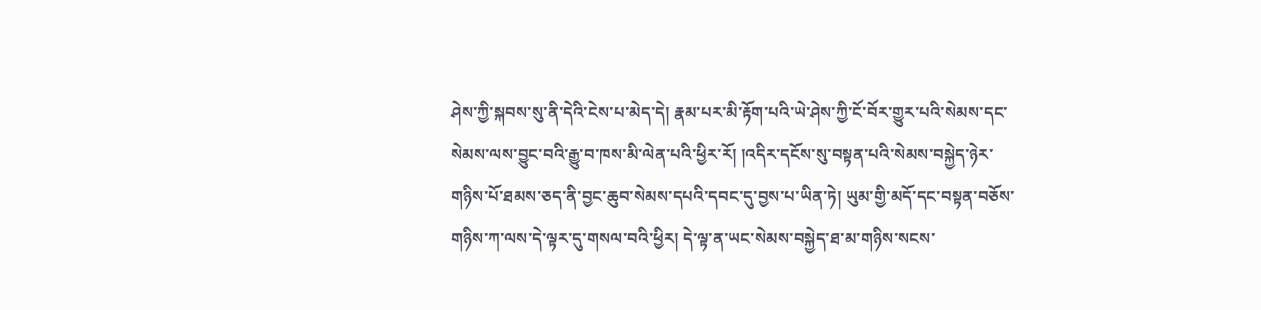ཤེས་ཀྱི་སྐབས་སུ་ནི་དེའི་ངེས་པ་མེད་དེ། རྣམ་པར་མི་རྟོག་པའི་ཡེ་ཤེས་ཀྱི་ངོ་བོར་གྱུར་པའི་སེམས་དང་སེམས་ལས་བྱུང་བའི་རྒྱུ་བ་ཁས་མི་ལེན་པའི་ཕྱིར་རོ། །འདིར་དངོས་སུ་བསྟན་པའི་སེམས་བསྐྱེད་ཉེར་གཉིས་པོ་ཐམས་ཅད་ནི་བྱང་ཆུབ་སེམས་དཔའི་དབང་དུ་བྱས་པ་ཡིན་ཏེ། ཡུམ་གྱི་མདོ་དང་བསྟན་བཅོས་གཉིས་ཀ་ལས་དེ་ལྟར་དུ་གསལ་བའི་ཕྱིར། དེ་ལྟ་ན་ཡང་སེམས་བསྐྱེད་ཐ་མ་གཉིས་སངས་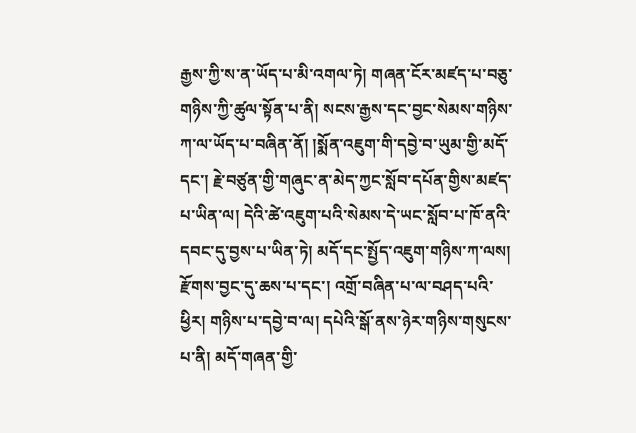རྒྱས་ཀྱི་ས་ན་ཡོད་པ་མི་འགལ་ཏེ། གཞན་ངོར་མཛད་པ་བཅུ་གཉིས་ཀྱི་ཚུལ་སྟོན་པ་ནི། སངས་རྒྱས་དང་བྱང་སེམས་གཉིས་ཀ་ལ་ཡོད་པ་བཞིན་ནོ། །སྨོན་འཇུག་གི་དབྱེ་བ་ཡུམ་གྱི་མདོ་དང་། རྗེ་བཙུན་གྱི་གཞུང་ན་མེད་ཀྱང་སློབ་དཔོན་གྱིས་མཛད་པ་ཡིན་ལ། དེའི་ཚེ་འཇུག་པའི་སེམས་དེ་ཡང་སློབ་པ་ཁོ་ནའི་དབང་དུ་བྱས་པ་ཡིན་ཏེ། མདོ་དང་སྤྱོད་འཇུག་གཉིས་ཀ་ལས། རྫོགས་བྱང་དུ་ཆས་པ་དང་། འགྲོ་བཞིན་པ་ལ་བཤད་པའི་ཕྱིར། གཉིས་པ་དབྱེ་བ་ལ། དཔེའི་སྒོ་ནས་ཉེར་གཉིས་གསུངས་པ་ནི། མདོ་གཞན་གྱི་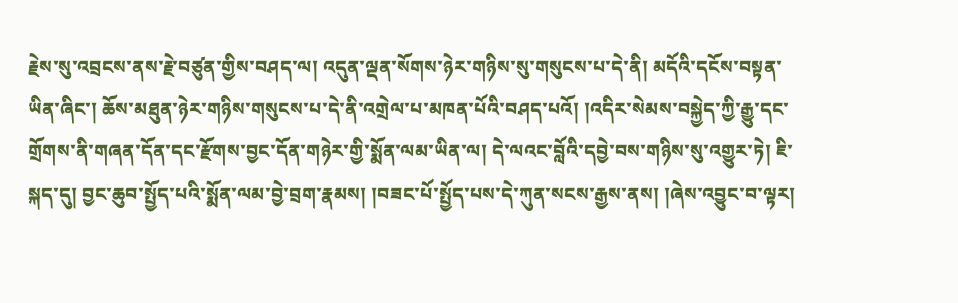རྗེས་སུ་འབྲངས་ནས་རྗེ་བཙུན་གྱིས་བཤད་ལ། འདུན་ལྡན་སོགས་ཉེར་གཉིས་སུ་གསུངས་པ་དེ་ནི། མདོའི་དངོས་བསྟན་ཡིན་ཞིང་། ཆོས་མཐུན་ཉེར་གཉིས་གསུངས་པ་དེ་ནི་འགྲེལ་པ་མཁན་པོའི་བཤད་པའོ། །འདིར་སེམས་བསྐྱེད་ཀྱི་རྒྱུ་དང་གྲོགས་ནི་གཞན་དོན་དང་རྫོགས་བྱང་དོན་གཉེར་གྱི་སྨོན་ལམ་ཡིན་ལ། དེ་ལའང་བློའི་དབྱེ་བས་གཉིས་སུ་འགྱུར་ཏེ། ཇི་སྐད་དུ། བྱང་ཆུབ་སྤྱོད་པའི་སྨོན་ལམ་བྱེ་བྲག་རྣམས། །བཟང་པོ་སྤྱོད་པས་དེ་ཀུན་སངས་རྒྱས་ནས། །ཞེས་འབྱུང་བ་ལྟར།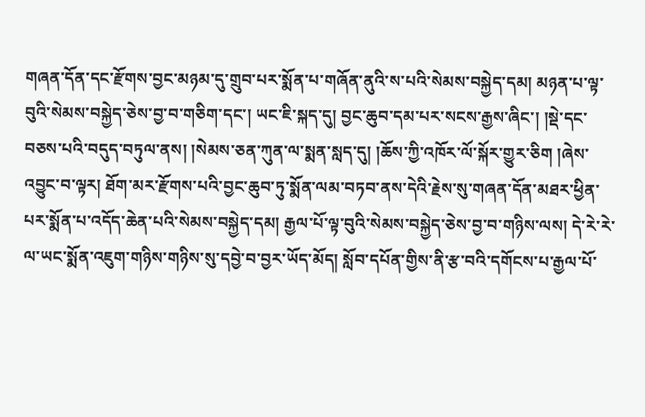གཞན་དོན་དང་རྫོགས་བྱང་མཉམ་དུ་གྲུབ་པར་སྨོན་པ་གཞོན་ནུའི་ས་པའི་སེམས་བསྐྱེད་དམ། མཉན་པ་ལྟ་བུའི་སེམས་བསྐྱེད་ཅེས་བྱ་བ་གཅིག་དང་། ཡང་ཇི་སྐད་དུ། བྱང་ཆུབ་དམ་པར་སངས་རྒྱས་ཞིང་། །སྡེ་དང་བཅས་པའི་བདུད་བཏུལ་ནས། །སེམས་ཅན་ཀུན་ལ་སྨན་སླད་དུ། །ཆོས་ཀྱི་འཁོར་ལོ་སྐོར་གྱུར་ཅིག །ཞེས་འབྱུང་བ་ལྟར། ཐོག་མར་རྫོགས་པའི་བྱང་ཆུབ་ཏུ་སྨོན་ལམ་བཏབ་ནས་དེའི་རྗེས་སུ་གཞན་དོན་མཐར་ཕྱིན་པར་སྨོན་པ་འདོད་ཆེན་པའི་སེམས་བསྐྱེད་དམ། རྒྱལ་པོ་ལྟ་བུའི་སེམས་བསྐྱེད་ཅེས་བྱ་བ་གཉིས་ལས། དེ་རེ་རེ་ལ་ཡང་སྨོན་འཇུག་གཉིས་གཉིས་སུ་དབྱེ་བ་བྱར་ཡོད་མོད། སློབ་དཔོན་གྱིས་ནི་རྩ་བའི་དགོངས་པ་རྒྱལ་པོ་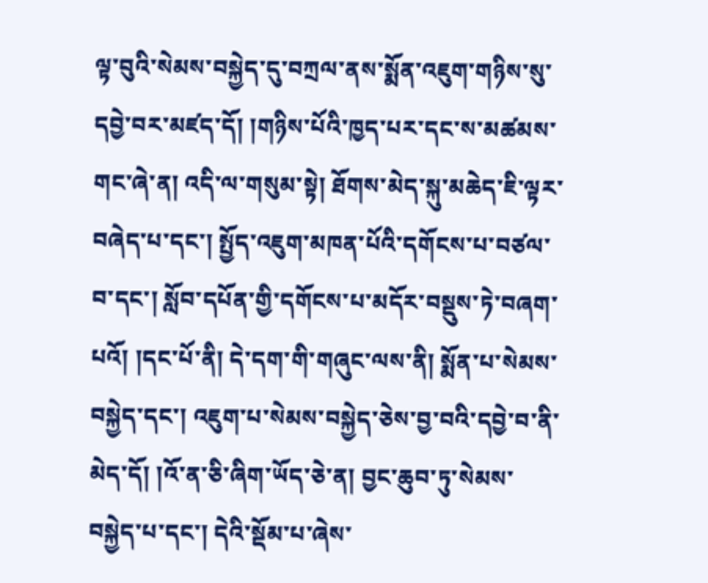ལྟ་བུའི་སེམས་བསྐྱེད་དུ་བཀྲལ་ནས་སྨོན་འཇུག་གཉིས་སུ་དབྱེ་བར་མཛད་དོ། །གཉིས་པོའི་ཁྱད་པར་དང་ས་མཚམས་གང་ཞེ་ན། འདི་ལ་གསུམ་སྟེ། ཐོགས་མེད་སྐུ་མཆེད་ཇི་ལྟར་བཞེད་པ་དང་། སྤྱོད་འཇུག་མཁན་པོའི་དགོངས་པ་བཙལ་བ་དང་། སློབ་དཔོན་གྱི་དགོངས་པ་མདོར་བསྡུས་ཏེ་བཞག་པའོ། །དང་པོ་ནི། དེ་དག་གི་གཞུང་ལས་ནི། སྨོན་པ་སེམས་བསྐྱེད་དང་། འཇུག་པ་སེམས་བསྐྱེད་ཅེས་བྱ་བའི་དབྱེ་བ་ནི་མེད་དོ། །འོ་ན་ཅི་ཞིག་ཡོད་ཅེ་ན། བྱང་ཆུབ་ཏུ་སེམས་བསྐྱེད་པ་དང་། དེའི་སྡོམ་པ་ཞེས་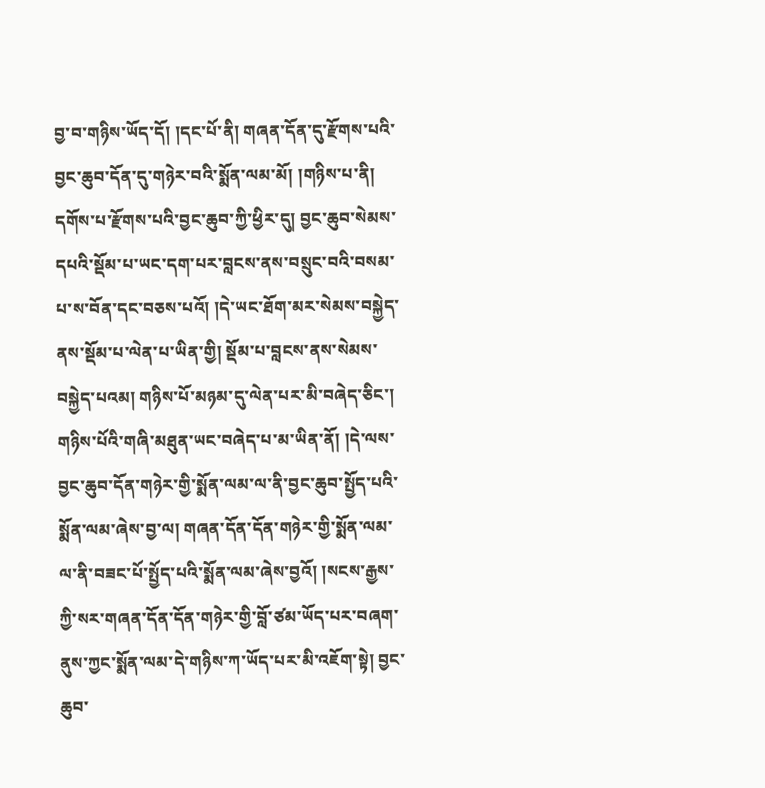བྱ་བ་གཉིས་ཡོད་དོ། །དང་པོ་ནི། གཞན་དོན་དུ་རྫོགས་པའི་བྱང་ཆུབ་དོན་དུ་གཉེར་བའི་སྨོན་ལམ་མོ། །གཉིས་པ་ནི། དགོས་པ་རྫོགས་པའི་བྱང་ཆུབ་ཀྱི་ཕྱིར་དུ། བྱང་ཆུབ་སེམས་དཔའི་སྡོམ་པ་ཡང་དག་པར་བླངས་ནས་བསྲུང་བའི་བསམ་པ་ས་བོན་དང་བཅས་པའོ། །དེ་ཡང་ཐོག་མར་སེམས་བསྐྱེད་ནས་སྡོམ་པ་ལེན་པ་ཡིན་གྱི། སྡོམ་པ་བླངས་ནས་སེམས་བསྐྱེད་པའམ། གཉིས་པོ་མཉམ་དུ་ལེན་པར་མི་བཞེད་ཅིང་། གཉིས་པོའི་གཞི་མཐུན་ཡང་བཞེད་པ་མ་ཡིན་ནོ། །དེ་ལས་བྱང་ཆུབ་དོན་གཉེར་གྱི་སྨོན་ལམ་ལ་ནི་བྱང་ཆུབ་སྤྱོད་པའི་སྨོན་ལམ་ཞེས་བྱ་ལ། གཞན་དོན་དོན་གཉེར་གྱི་སྨོན་ལམ་ལ་ནི་བཟང་པོ་སྤྱོད་པའི་སྨོན་ལམ་ཞེས་བྱའོ། །སངས་རྒྱས་ཀྱི་སར་གཞན་དོན་དོན་གཉེར་གྱི་བློ་ཙམ་ཡོད་པར་བཞག་ནུས་ཀྱང་སྨོན་ལམ་དེ་གཉིས་ཀ་ཡོད་པར་མི་འཇོག་སྟེ། བྱང་ཆུབ་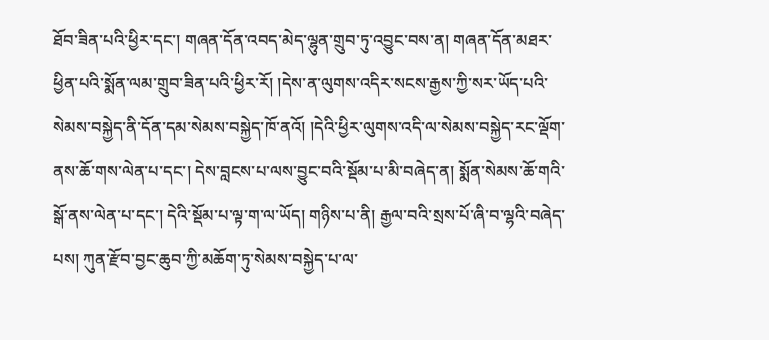ཐོབ་ཟིན་པའི་ཕྱིར་དང་། གཞན་དོན་འབད་མེད་ལྷུན་གྲུབ་ཏུ་འབྱུང་བས་ན། གཞན་དོན་མཐར་ཕྱིན་པའི་སྨོན་ལམ་གྲུབ་ཟིན་པའི་ཕྱིར་རོ། །དེས་ན་ལུགས་འདིར་སངས་རྒྱས་ཀྱི་སར་ཡོད་པའི་སེམས་བསྐྱེད་ནི་དོན་དམ་སེམས་བསྐྱེད་ཁོ་ནའོ། །དེའི་ཕྱིར་ལུགས་འདི་ལ་སེམས་བསྐྱེད་རང་ལྡོག་ནས་ཆོ་གས་ལེན་པ་དང་། དེས་བླངས་པ་ལས་བྱུང་བའི་སྡོམ་པ་མི་བཞེད་ན། སྨོན་སེམས་ཆོ་གའི་སྒོ་ནས་ལེན་པ་དང་། དེའི་སྡོམ་པ་ལྟ་ག་ལ་ཡོད། གཉིས་པ་ནི། རྒྱལ་བའི་སྲས་པོ་ཞི་བ་ལྷའི་བཞེད་པས། ཀུན་རྫོབ་བྱང་ཆུབ་ཀྱི་མཆོག་ཏུ་སེམས་བསྐྱེད་པ་ལ་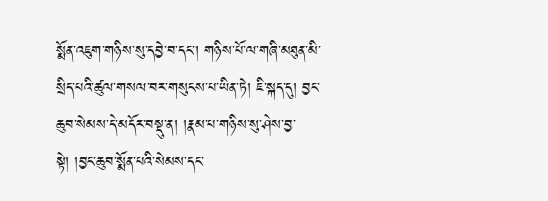སྨོན་འཇུག་གཉིས་སུ་དབྱེ་བ་དང་། གཉིས་པོ་ལ་གཞི་མཐུན་མི་སྲིད་པའི་ཚུལ་གསལ་བར་གསུངས་པ་ཡིན་ཏེ། ཇི་སྐད་དུ། བྱང་ཆུབ་སེམས་དེ་མདོར་བསྡུ་ན། །རྣམ་པ་གཉིས་སུ་ཤེས་བྱ་སྟེ། །བྱང་ཆུབ་སྨོན་པའི་སེམས་དང་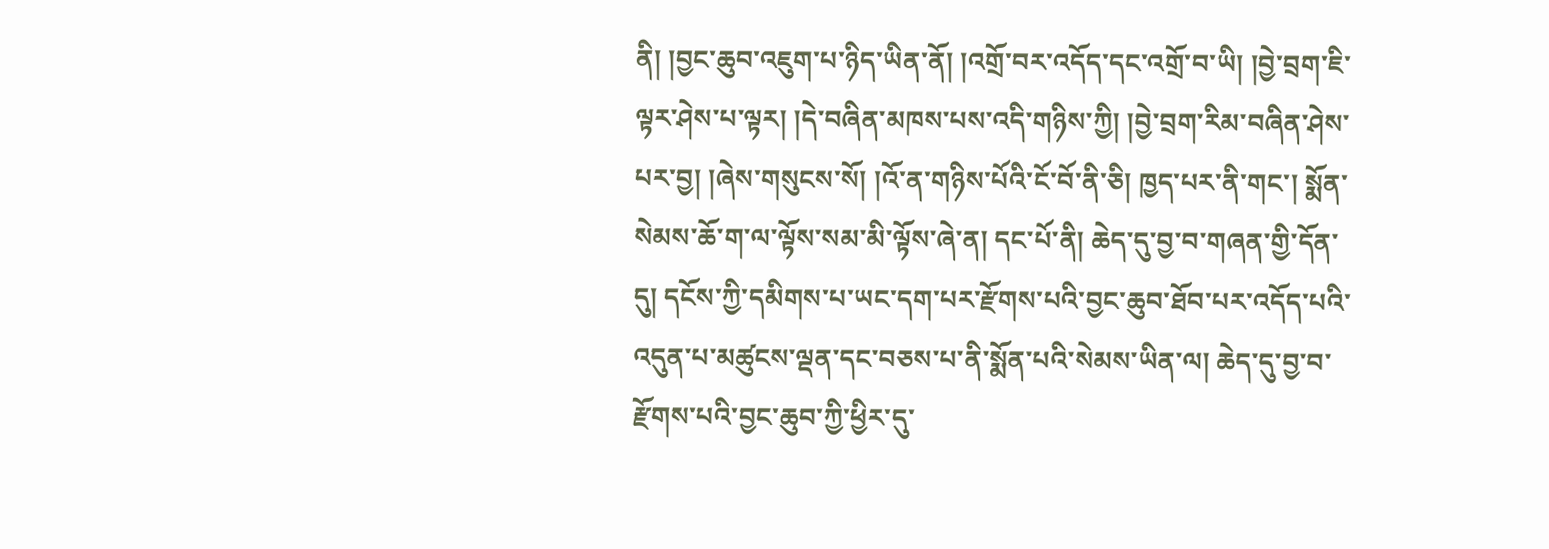ནི། །བྱང་ཆུབ་འཇུག་པ་ཉིད་ཡིན་ནོ། །འགྲོ་བར་འདོད་དང་འགྲོ་བ་ཡི། །བྱེ་བྲག་ཇི་ལྟར་ཤེས་པ་ལྟར། །དེ་བཞིན་མཁས་པས་འདི་གཉིས་ཀྱི། །བྱེ་བྲག་རིམ་བཞིན་ཤེས་པར་བྱ། །ཞེས་གསུངས་སོ། །འོ་ན་གཉིས་པོའི་ངོ་བོ་ནི་ཅི། ཁྱད་པར་ནི་གང་། སྨོན་སེམས་ཆོ་ག་ལ་ལྟོས་སམ་མི་ལྟོས་ཞེ་ན། དང་པོ་ནི། ཆེད་དུ་བྱ་བ་གཞན་གྱི་དོན་དུ། དངོས་ཀྱི་དམིགས་པ་ཡང་དག་པར་རྫོགས་པའི་བྱང་ཆུབ་ཐོབ་པར་འདོད་པའི་འདུན་པ་མཚུངས་ལྡན་དང་བཅས་པ་ནི་སྨོན་པའི་སེམས་ཡིན་ལ། ཆེད་དུ་བྱ་བ་རྫོགས་པའི་བྱང་ཆུབ་ཀྱི་ཕྱིར་དུ་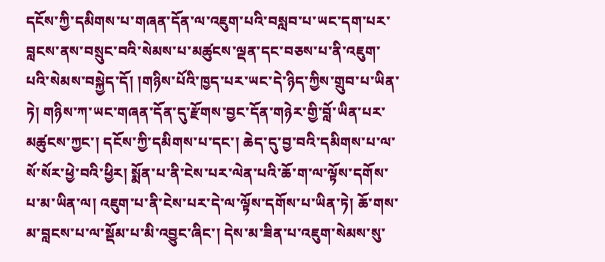དངོས་ཀྱི་དམིགས་པ་གཞན་དོན་ལ་འཇུག་པའི་བསླབ་པ་ཡང་དག་པར་བླངས་ནས་བསྲུང་བའི་སེམས་པ་མཚུངས་ལྡན་དང་བཅས་པ་ནི་འཇུག་པའི་སེམས་བསྐྱེད་དོ། །གཉིས་པོའི་ཁྱད་པར་ཡང་དེ་ཉིད་ཀྱིས་གྲུབ་པ་ཡིན་ཏེ། གཉིས་ཀ་ཡང་གཞན་དོན་དུ་རྫོགས་བྱང་དོན་གཉེར་གྱི་བློ་ཡིན་པར་མཚུངས་ཀྱང་། དངོས་ཀྱི་དམིགས་པ་དང་། ཆེད་དུ་བྱ་བའི་དམིགས་པ་ལ་སོ་སོར་ཕྱེ་བའི་ཕྱིར། སྨོན་པ་ནི་ངེས་པར་ལེན་པའི་ཆོ་ག་ལ་ལྟོས་དགོས་པ་མ་ཡིན་ལ། འཇུག་པ་ནི་ངེས་པར་དེ་ལ་ལྟོས་དགོས་པ་ཡིན་ཏེ། ཆོ་གས་མ་བླངས་པ་ལ་སྡོམ་པ་མི་འབྱུང་ཞིང་། དེས་མ་ཟིན་པ་འཇུག་སེམས་སུ་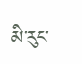མི་རུང་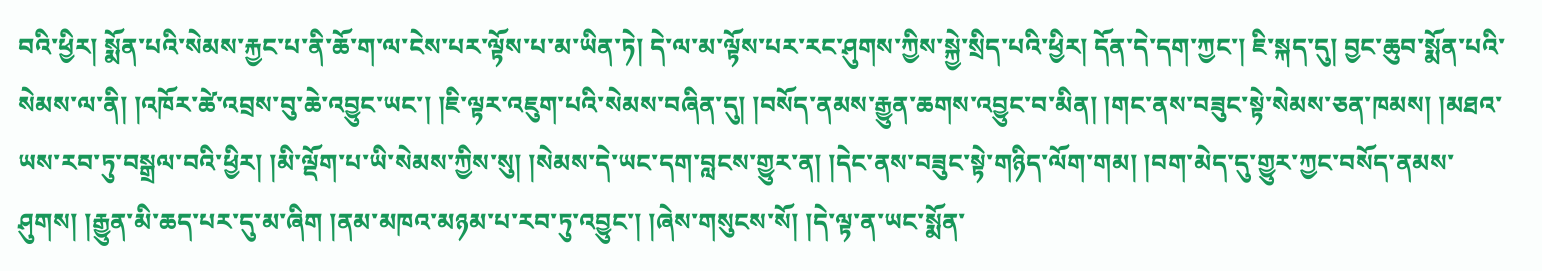བའི་ཕྱིར། སྨོན་པའི་སེམས་རྐྱང་པ་ནི་ཆོ་ག་ལ་ངེས་པར་ལྟོས་པ་མ་ཡིན་ཏེ། དེ་ལ་མ་ལྟོས་པར་རང་ཤུགས་ཀྱིས་སྐྱེ་སྲིད་པའི་ཕྱིར། དོན་དེ་དག་ཀྱང་། ཇི་སྐད་དུ། བྱང་ཆུབ་སྨོན་པའི་སེམས་ལ་ནི། །འཁོར་ཚེ་འབྲས་བུ་ཆེ་འབྱུང་ཡང་། །ཇི་ལྟར་འཇུག་པའི་སེམས་བཞིན་དུ། །བསོད་ནམས་རྒྱུན་ཆགས་འབྱུང་བ་མིན། །གང་ནས་བཟུང་སྟེ་སེམས་ཅན་ཁམས། །མཐའ་ཡས་རབ་ཏུ་བསྒྲལ་བའི་ཕྱིར། །མི་ལྡོག་པ་ཡི་སེམས་ཀྱིས་སུ། །སེམས་དེ་ཡང་དག་བླངས་གྱུར་ན། །དེང་ནས་བཟུང་སྟེ་གཉིད་ལོག་གམ། །བག་མེད་དུ་གྱུར་ཀྱང་བསོད་ནམས་ཤུགས། །རྒྱུན་མི་ཆད་པར་དུ་མ་ཞིག །ནམ་མཁའ་མཉམ་པ་རབ་ཏུ་འབྱུང་། །ཞེས་གསུངས་སོ། །དེ་ལྟ་ན་ཡང་སྨོན་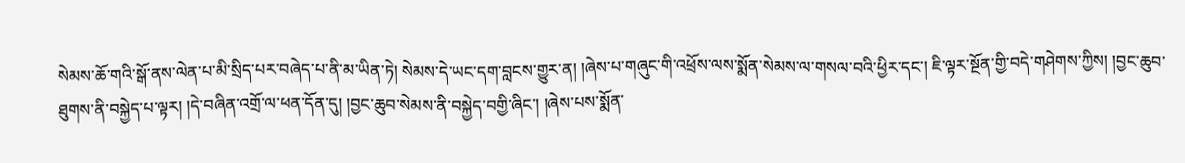སེམས་ཆོ་གའི་སྒོ་ནས་ལེན་པ་མི་སྲིད་པར་བཞེད་པ་ནི་མ་ཡིན་ཏེ། སེམས་དེ་ཡང་དག་བླངས་གྱུར་ན། །ཞེས་པ་གཞུང་གི་འཕྲོས་ལས་སྨོན་སེམས་ལ་གསལ་བའི་ཕྱིར་དང་། ཇི་ལྟར་སྔོན་གྱི་བདེ་གཤེགས་ཀྱིས། །བྱང་ཆུབ་ཐུགས་ནི་བསྐྱེད་པ་ལྟར། །དེ་བཞིན་འགྲོ་ལ་ཕན་དོན་དུ། །བྱང་ཆུབ་སེམས་ནི་བསྐྱེད་བགྱི་ཞིང་། །ཞེས་པས་སྨོན་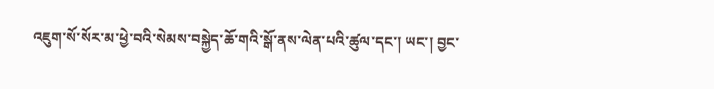འཇུག་སོ་སོར་མ་ཕྱེ་བའི་སེམས་བསྐྱེད་ཆོ་གའི་སྒོ་ནས་ལེན་པའི་ཚུལ་དང་། ཡང་། བྱང་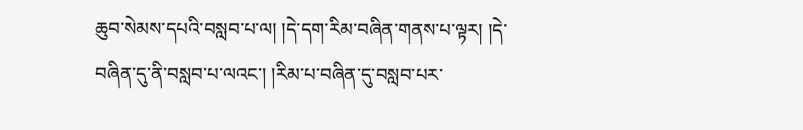ཆུབ་སེམས་དཔའི་བསླབ་པ་ལ། །དེ་དག་རིམ་བཞིན་གནས་པ་ལྟར། །དེ་བཞིན་དུ་ནི་བསླབ་པ་ལའང་། །རིམ་པ་བཞིན་དུ་བསླབ་པར་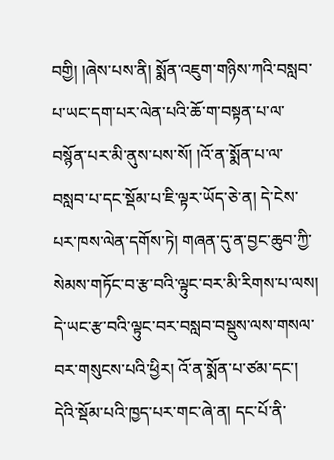བགྱི། །ཞེས་པས་ནི། སྨོན་འཇུག་གཉིས་ཀའི་བསླབ་པ་ཡང་དག་པར་ལེན་པའི་ཆོ་ག་བསྟན་པ་ལ་བསྙོན་པར་མི་ནུས་པས་སོ། །འོ་ན་སྨོན་པ་ལ་བསླབ་པ་དང་སྡོམ་པ་ཇི་ལྟར་ཡོད་ཅེ་ན། དེ་ངེས་པར་ཁས་ལེན་དགོས་ཏེ། གཞན་དུ་ན་བྱང་ཆུབ་ཀྱི་སེམས་གཏོང་བ་རྩ་བའི་ལྟུང་བར་མི་རིགས་པ་ལས། དེ་ཡང་རྩ་བའི་ལྟུང་བར་བསླབ་བསྡུས་ལས་གསལ་བར་གསུངས་པའི་ཕྱིར། འོ་ན་སྨོན་པ་ཙམ་དང་། དེའི་སྡོམ་པའི་ཁྱད་པར་གང་ཞེ་ན། དང་པོ་ནི་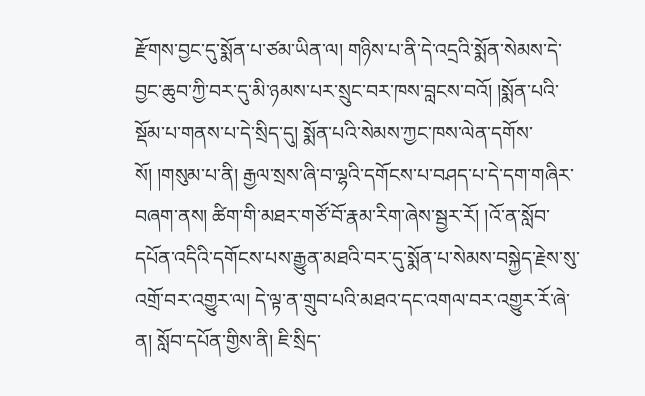རྫོགས་བྱང་དུ་སྨོན་པ་ཙམ་ཡིན་ལ། གཉིས་པ་ནི་དེ་འདྲའི་སྨོན་སེམས་དེ་བྱང་ཆུབ་ཀྱི་བར་དུ་མི་ཉམས་པར་སྲུང་བར་ཁས་བླངས་བའོ། །སྨོན་པའི་སྡོམ་པ་གནས་པ་དེ་སྲིད་དུ། སྨོན་པའི་སེམས་ཀྱང་ཁས་ལེན་དགོས་སོ། །གསུམ་པ་ནི། རྒྱལ་སྲས་ཞི་བ་ལྷའི་དགོངས་པ་བཤད་པ་དེ་དག་གཞིར་བཞག་ནས། ཚིག་གི་མཐར་གཙོ་བོ་རྣམ་རིག་ཞེས་སྦྱར་རོ། །འོ་ན་སློབ་དཔོན་འདིའི་དགོངས་པས་རྒྱུན་མཐའི་བར་དུ་སྨོན་པ་སེམས་བསྐྱེད་རྗེས་སུ་འགྲོ་བར་འགྱུར་ལ། དེ་ལྟ་ན་གྲུབ་པའི་མཐའ་དང་འགལ་བར་འགྱུར་རོ་ཞེ་ན། སློབ་དཔོན་གྱིས་ནི། ཇི་སྲིད་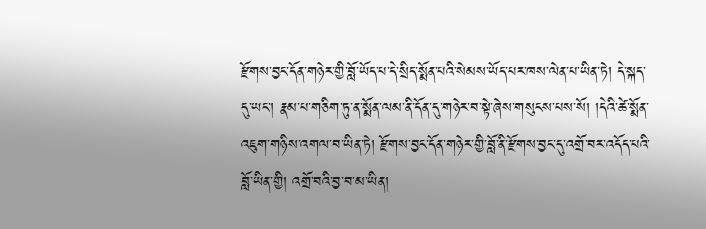རྫོགས་བྱང་དོན་གཉེར་གྱི་བློ་ཡོད་པ་དེ་སྲིད་སྨོན་པའི་སེམས་ཡོད་པར་ཁས་ལེན་པ་ཡིན་ཏེ། དེ་སྐད་དུ་ཡང་། རྣམ་པ་གཅིག་ཏུ་ན་སྨོན་ལམ་ནི་དོན་དུ་གཉེར་བ་སྟེ་ཞེས་གསུངས་པས་སོ། །དེའི་ཚེ་སྨོན་འཇུག་གཉིས་འགལ་བ་ཡིན་ཏེ། རྫོགས་བྱང་དོན་གཉེར་གྱི་བློ་ནི་རྫོགས་བྱང་དུ་འགྲོ་བར་འདོད་པའི་བློ་ཡིན་གྱི། འགྲོ་བའི་བྱ་བ་མ་ཡིན།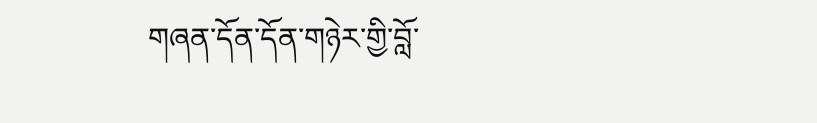གཞན་དོན་དོན་གཉེར་གྱི་བློ་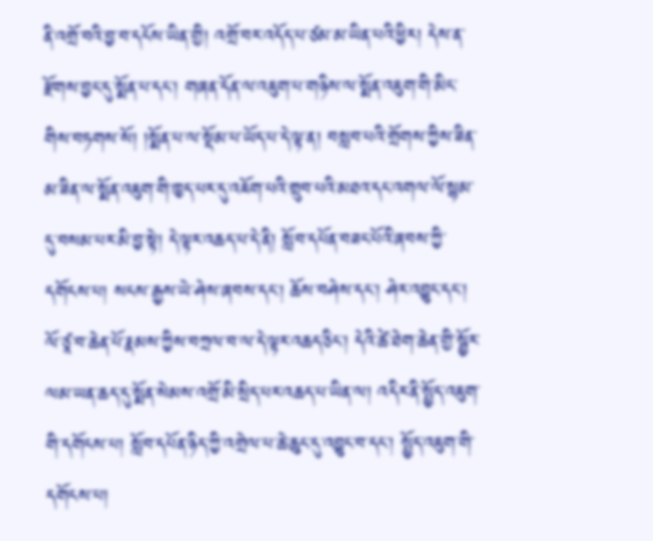ནི་འགྲོ་བའི་བྱ་བ་དངོས་ཡིན་གྱི། འགྲོ་བར་འདོད་པ་ཙམ་མ་ཡིན་པའི་ཕྱིར། དེས་ན་རྫོགས་བྱང་དུ་སྨོན་པ་དང་། གཞན་དོན་ལ་འཇུག་པ་གཉིས་ལ་སྨོན་འཇུག་གི་མིང་གིས་བཏགས་སོ། །སྨོན་པ་ལ་སྡོམ་པ་ཡོད་པ་དེ་ལྟ་ན། བསླབ་པའི་གྲོགས་ཀྱིས་ཟིན་མ་ཟིན་ལ་སྨོན་འཇུག་གི་ཁྱད་པར་དུ་འཇོག་པའི་གྲུབ་པའི་མཐའ་དང་འགལ་ལོ་སྙམ་དུ་བསམ་པར་མི་བྱ་སྟེ། དེ་ལྟར་འཆད་པ་དེ་ནི། སློབ་དཔོན་བཟང་པོའི་ཞབས་ཀྱི་དགོངས་པ། སངས་རྒྱས་ཡེ་ཤེས་ཞབས་དང་། ཆོས་བཤེས་དང་། ཤེར་འབྱུང་དང་། ལོ་ཙཱ་བ་ཆེན་པོ་རྣམས་ཀྱིས་བཀྲལ་བ་ལ་དེ་ལྟར་འཆད་ཅིང་། དེའི་ཚེ་ཐེག་ཆེན་གྱི་སྦྱོར་ལམ་ཡན་ཆད་དུ་སྨོན་སེམས་འགྲོ་མི་སྲིད་པར་འཆད་པ་ཡིན་ལ། འདིར་ནི་སྤྱོད་འཇུག་གི་དགོངས་པ། སློབ་དཔོན་ཉིད་ཀྱི་འགྲེལ་པ་ཆེ་ཆུང་དུ་འབྱུང་བ་དང་། སྤྱོད་འཇུག་གི་དགོངས་པ།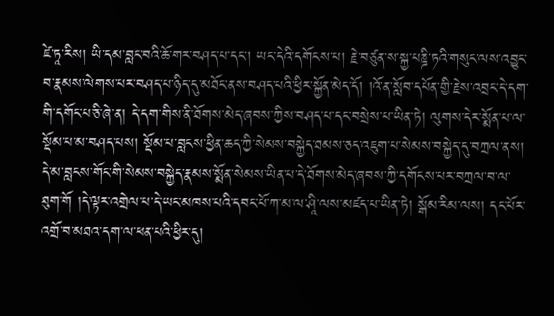ཛེ་ཏཱ་རིས། ཡི་དམ་བླང་བའི་ཆོ་གར་བཤད་པ་དང་། ཡང་དེའི་དགོངས་པ། རྗེ་བཙུན་ས་སྐྱ་པཎྜི་ཏའི་གསུང་ལས་འབྱུང་བ་རྣམས་ལེགས་པར་བཤད་པ་ཉིད་དུ་མཐོང་ནས་བཤད་པའི་ཕྱིར་སྐྱོན་མེད་དོ། །འོ་ན་སློབ་དཔོན་གྱི་རྗེས་འབྲང་དེ་དག་གི་དགོང་པ་ཅི་ཞེ་ན། དེ་དག་གིས་ནི་ཐོགས་མེད་ཞབས་ཀྱིས་བཤད་པ་དང་བསྲེས་པ་ཡིན་ཏེ། ལུགས་དེར་སྨོན་པ་ལ་སྡོམ་པ་མ་བཤད་པས། སྡོམ་པ་བླངས་ཕྱིན་ཆད་ཀྱི་སེམས་བསྐྱེད་ཐམས་ཅད་འཇུག་པ་སེམས་བསྐྱེད་དུ་བཀྲལ་ནས། དེ་མ་བླངས་གོང་གི་སེམས་བསྐྱེད་རྣམས་སྨོན་སེམས་ཡིན་པ་དེ་ཐོགས་མེད་ཞབས་ཀྱི་དགོངས་པར་བཀྲལ་བ་ལ་ཐུག་གོ །དེ་ལྟར་འགྲེལ་པ་དེ་ཡང་མཁས་པའི་དབང་པོ་ཀ་མ་ལ་ཤཱི་ལས་མཛད་པ་ཡིན་ཏེ། སྒོམ་རིམ་ལས། དང་པོར་འགྲོ་བ་མཐའ་དག་ལ་ཕན་པའི་ཕྱིར་དུ།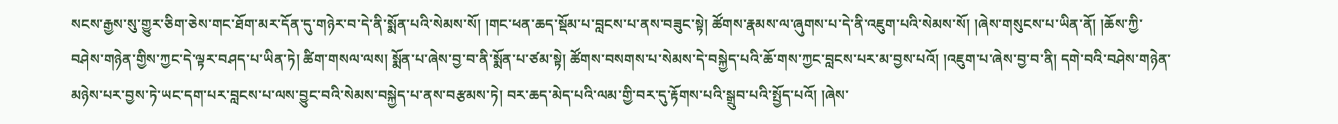སངས་རྒྱས་སུ་གྱུར་ཅིག་ཅེས་གང་ཐོག་མར་དོན་དུ་གཉེར་བ་དེ་ནི་སྨོན་པའི་སེམས་སོ། །གང་ཕན་ཆད་སྡོམ་པ་བླངས་པ་ནས་བཟུང་སྟེ། ཚོགས་རྣམས་ལ་ཞུགས་པ་དེ་ནི་འཇུག་པའི་སེམས་སོ། །ཞེས་གསུངས་པ་ཡིན་ནོ། །ཆོས་ཀྱི་བཤེས་གཉེན་གྱིས་ཀྱང་དེ་ལྟར་བཤད་པ་ཡིན་ཏེ། ཚིག་གསལ་ལས། སྨོན་པ་ཞེས་བྱ་བ་ནི་སྨོན་པ་ཙམ་སྟེ། ཚོགས་བསགས་པ་སེམས་དེ་བསྐྱེད་པའི་ཆོ་གས་ཀྱང་བླངས་པར་མ་བྱས་པའོ། །འཇུག་པ་ཞེས་བྱ་བ་ནི། དགེ་བའི་བཤེས་གཉེན་མཉེས་པར་བྱས་ཏེ་ཡང་དག་པར་བླངས་པ་ལས་བྱུང་བའི་སེམས་བསྐྱེད་པ་ནས་བརྩམས་ཏེ། བར་ཆད་མེད་པའི་ལམ་གྱི་བར་དུ་རྟོགས་པའི་སྒྲུབ་པའི་སྤྱོད་པའོ། །ཞེས་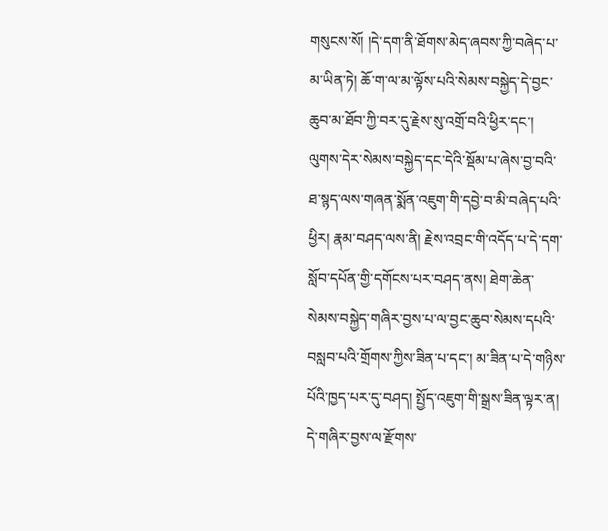གསུངས་སོ། །དེ་དག་ནི་ཐོགས་མེད་ཞབས་ཀྱི་བཞེད་པ་མ་ཡིན་ཏེ། ཆོ་ག་ལ་མ་ལྟོས་པའི་སེམས་བསྐྱེད་དེ་བྱང་ཆུབ་མ་ཐོབ་ཀྱི་བར་དུ་རྗེས་སུ་འགྲོ་བའི་ཕྱིར་དང་། ལུགས་དེར་སེམས་བསྐྱེད་དང་དེའི་སྡོམ་པ་ཞེས་བྱ་བའི་ཐ་སྙད་ལས་གཞན་སྨོན་འཇུག་གི་དབྱེ་བ་མི་བཞེད་པའི་ཕྱིར། རྣམ་བཤད་ལས་ནི། རྗེས་འབྲང་གི་འདོད་པ་དེ་དག་སློབ་དཔོན་གྱི་དགོངས་པར་བཤད་ནས། ཐེག་ཆེན་སེམས་བསྐྱེད་གཞིར་བྱས་པ་ལ་བྱང་ཆུབ་སེམས་དཔའི་བསླབ་པའི་གྲོགས་ཀྱིས་ཟིན་པ་དང་། མ་ཟིན་པ་དེ་གཉིས་པོའི་ཁྱད་པར་དུ་བཤད། སྤྱོད་འཇུག་གི་སྒྲས་ཟིན་ལྟར་ན། དེ་གཞིར་བྱས་ལ་རྫོགས་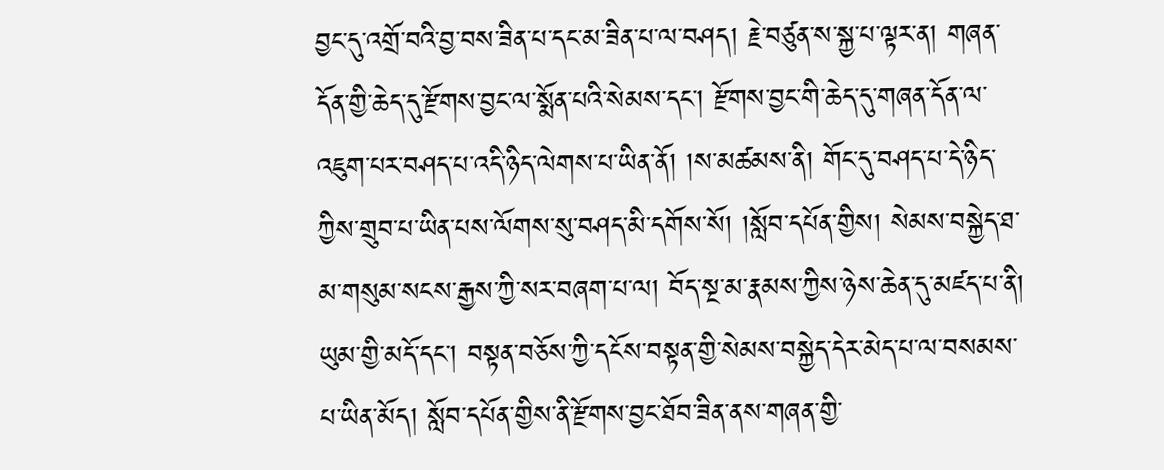བྱང་དུ་འགྲོ་བའི་བྱ་བས་ཟིན་པ་དང་མ་ཟིན་པ་ལ་བཤད། རྗེ་བཙུན་ས་སྐྱ་པ་ལྟར་ན། གཞན་དོན་གྱི་ཆེད་དུ་རྫོགས་བྱང་ལ་སྨོན་པའི་སེམས་དང་། རྫོགས་བྱང་གི་ཆེད་དུ་གཞན་དོན་ལ་འཇུག་པར་བཤད་པ་འདི་ཉིད་ལེགས་པ་ཡིན་ནོ། །ས་མཚམས་ནི། གོང་དུ་བཤད་པ་དེ་ཉིད་ཀྱིས་གྲུབ་པ་ཡིན་པས་ལོགས་སུ་བཤད་མི་དགོས་སོ། །སློབ་དཔོན་གྱིས། སེམས་བསྐྱེད་ཐ་མ་གསུམ་སངས་རྒྱས་ཀྱི་སར་བཞག་པ་ལ། བོད་སྔ་མ་རྣམས་ཀྱིས་ཉེས་ཆེན་དུ་མཛད་པ་ནི། ཡུམ་གྱི་མདོ་དང་། བསྟན་བཅོས་ཀྱི་དངོས་བསྟན་གྱི་སེམས་བསྐྱེད་དེར་མེད་པ་ལ་བསམས་པ་ཡིན་མོད། སློབ་དཔོན་གྱིས་ནི་རྫོགས་བྱང་ཐོབ་ཟིན་ནས་གཞན་གྱི་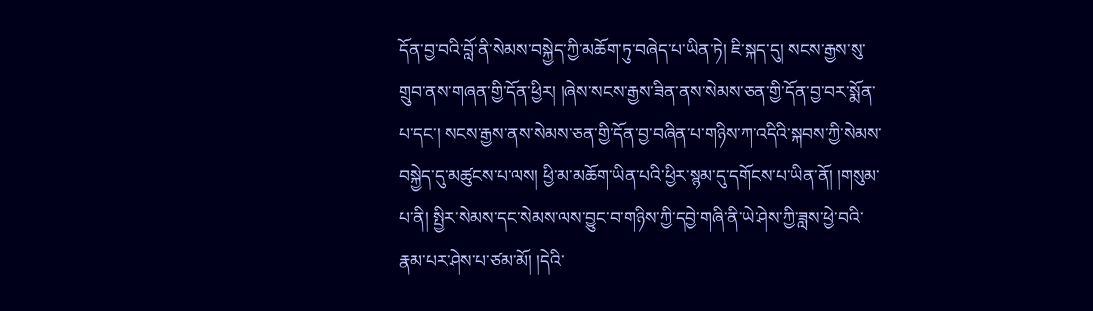དོན་བྱ་བའི་བློ་ནི་སེམས་བསྐྱེད་ཀྱི་མཆོག་ཏུ་བཞེད་པ་ཡིན་ཏེ། ཇི་སྐད་དུ། སངས་རྒྱས་སུ་གྲུབ་ནས་གཞན་གྱི་དོན་ཕྱིར། །ཞེས་སངས་རྒྱས་ཟིན་ནས་སེམས་ཅན་གྱི་དོན་བྱ་བར་སྨོན་པ་དང་། སངས་རྒྱས་ནས་སེམས་ཅན་གྱི་དོན་བྱ་བཞིན་པ་གཉིས་ཀ་འདིའི་སྐབས་ཀྱི་སེམས་བསྐྱེད་དུ་མཚུངས་པ་ལས། ཕྱི་མ་མཆོག་ཡིན་པའི་ཕྱིར་སྙམ་དུ་དགོངས་པ་ཡིན་ནོ། །གསུམ་པ་ནི། སྤྱིར་སེམས་དང་སེམས་ལས་བྱུང་བ་གཉིས་ཀྱི་དབྱེ་གཞི་ནི་ཡེ་ཤེས་ཀྱི་ཟླས་ཕྱེ་བའི་རྣམ་པར་ཤེས་པ་ཙམ་མོ། །དེའི་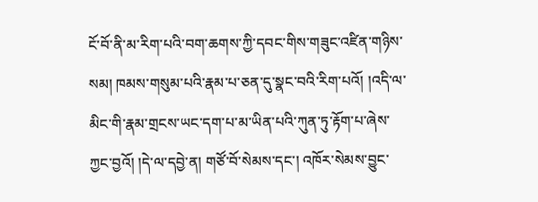ངོ་བོ་ནི་མ་རིག་པའི་བག་ཆགས་ཀྱི་དབང་གིས་གཟུང་འཛིན་གཉིས་སམ། ཁམས་གསུམ་པའི་རྣམ་པ་ཅན་དུ་སྣང་བའི་རིག་པའོ། །འདི་ལ་མིང་གི་རྣམ་གྲངས་ཡང་དག་པ་མ་ཡིན་པའི་ཀུན་ཏུ་རྟོག་པ་ཞེས་ཀྱང་བྱའོ། །དེ་ལ་དབྱེ་ན། གཙོ་བོ་སེམས་དང་། འཁོར་སེམས་བྱུང་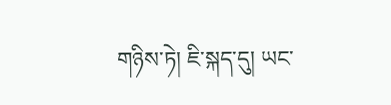གཉིས་ཏེ། ཇི་སྐད་དུ། ཡང་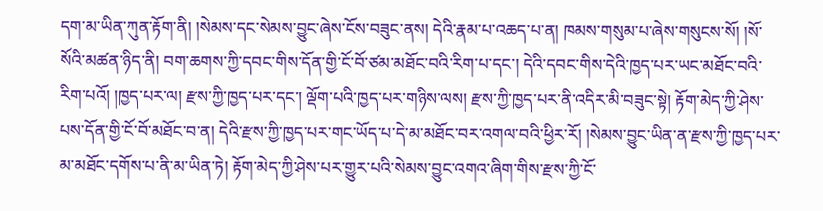དག་མ་ཡིན་ཀུན་རྟོག་ནི། །སེམས་དང་སེམས་བྱུང་ཞེས་ངོས་བཟུང་ནས། དེའི་རྣམ་པ་འཆད་པ་ན། ཁམས་གསུམ་པ་ཞེས་གསུངས་སོ། །སོ་སོའི་མཚན་ཉིད་ནི། བག་ཆགས་ཀྱི་དབང་གིས་དོན་གྱི་ངོ་བོ་ཙམ་མཐོང་བའི་རིག་པ་དང་། དེའི་དབང་གིས་དེའི་ཁྱད་པར་ཡང་མཐོང་བའི་རིག་པའོ། །ཁྱད་པར་ལ། རྫས་ཀྱི་ཁྱད་པར་དང་། ལྡོག་པའི་ཁྱད་པར་གཉིས་ལས། རྫས་ཀྱི་ཁྱད་པར་ནི་འདིར་མི་བཟུང་སྟེ། རྟོག་མེད་ཀྱི་ཤེས་པས་དོན་གྱི་ངོ་བོ་མཐོང་བ་ན། དེའི་རྫས་ཀྱི་ཁྱད་པར་གང་ཡོད་པ་དེ་མ་མཐོང་བར་འགལ་བའི་ཕྱིར་རོ། །སེམས་བྱུང་ཡིན་ན་རྫས་ཀྱི་ཁྱད་པར་མ་མཐོང་དགོས་པ་ནི་མ་ཡིན་ཏེ། རྟོག་མེད་ཀྱི་ཤེས་པར་གྱུར་པའི་སེམས་བྱུང་འགའ་ཞིག་གིས་རྫས་ཀྱི་ངོ་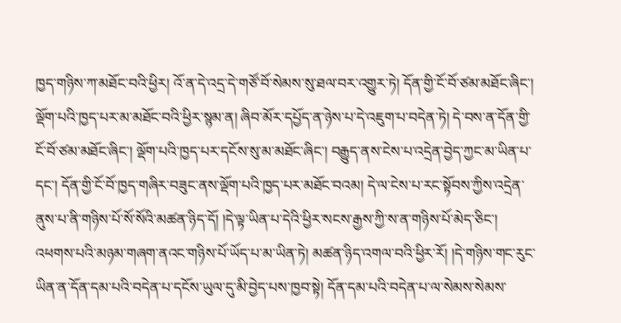ཁྱད་གཉིས་ཀ་མཐོང་བའི་ཕྱིར། འོ་ན་དེ་འདྲ་དེ་གཙོ་བོ་སེམས་སུ་ཐལ་བར་འགྱུར་ཏེ། དོན་གྱི་ངོ་བོ་ཙམ་མཐོང་ཞིང་། ལྡོག་པའི་ཁྱད་པར་མ་མཐོང་བའི་ཕྱིར་སྙམ་ན། ཞིབ་མོར་དཔྱོད་ན་ཉེས་པ་དེ་འཇུག་པ་བདེན་ཏེ། དེ་བས་ན་དོན་གྱི་ངོ་བོ་ཙམ་མཐོང་ཞིང་། ལྡོག་པའི་ཁྱད་པར་དངོས་སུ་མ་མཐོང་ཞིང་། བརྒྱུད་ནས་ངེས་པ་འདྲེན་བྱེད་ཀྱང་མ་ཡིན་པ་དང་། དོན་གྱི་ངོ་བོ་ཁྱད་གཞིར་བཟུང་ནས་ལྡོག་པའི་ཁྱད་པར་མཐོང་བའམ། དེ་ལ་ངེས་པ་རང་སྟོབས་ཀྱིས་འདྲེན་ནུས་པ་ནི་གཉིས་པོ་སོ་སོའི་མཚན་ཉིད་དོ། །དེ་ལྟ་ཡིན་པ་དེའི་ཕྱིར་སངས་རྒྱས་ཀྱི་ས་ན་གཉིས་པོ་མེད་ཅིང་། འཕགས་པའི་མཉམ་གཞག་ནའང་གཉིས་པོ་ཡོད་པ་མ་ཡིན་ཏེ། མཚན་ཉིད་འགལ་བའི་ཕྱིར་རོ། །དེ་གཉིས་གང་རུང་ཡིན་ན་དོན་དམ་པའི་བདེན་པ་དངོས་ཡུལ་དུ་མི་བྱེད་པས་ཁྱབ་སྟེ། དོན་དམ་པའི་བདེན་པ་ལ་སེམས་སེམས་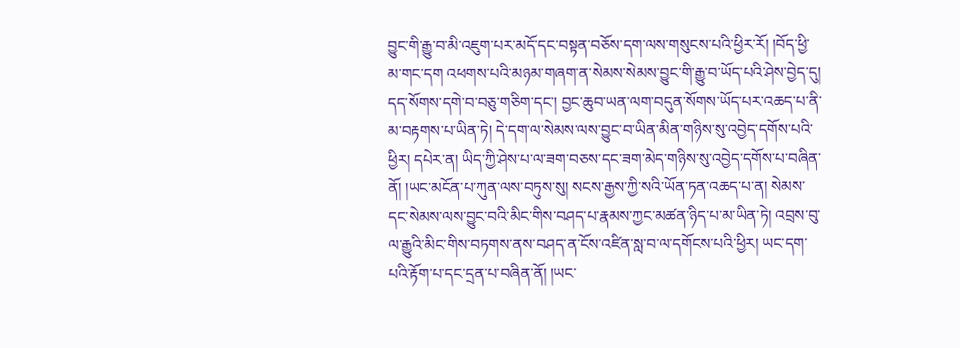བྱུང་གི་རྒྱུ་བ་མི་འཇུག་པར་མདོ་དང་བསྟན་བཅོས་དག་ལས་གསུངས་པའི་ཕྱིར་རོ། །བོད་ཕྱི་མ་གང་དག འཕགས་པའི་མཉམ་གཞག་ན་སེམས་སེམས་བྱུང་གི་རྒྱུ་བ་ཡོད་པའི་ཤེས་བྱེད་དུ། དད་སོགས་དགེ་བ་བཅུ་གཅིག་དང་། བྱང་ཆུབ་ཡན་ལག་བདུན་སོགས་ཡོད་པར་འཆད་པ་ནི་མ་བརྟགས་པ་ཡིན་ཏེ། དེ་དག་ལ་སེམས་ལས་བྱུང་བ་ཡིན་མིན་གཉིས་སུ་འབྱེད་དགོས་པའི་ཕྱིར། དཔེར་ན། ཡིད་ཀྱི་ཤེས་པ་ལ་ཟག་བཅས་དང་ཟག་མེད་གཉིས་སུ་འབྱེད་དགོས་པ་བཞིན་ནོ། །ཡང་མངོན་པ་ཀུན་ལས་བཏུས་སུ། སངས་རྒྱས་ཀྱི་སའི་ཡོན་ཏན་འཆད་པ་ན། སེམས་དང་སེམས་ལས་བྱུང་བའི་མིང་གིས་བཤད་པ་རྣམས་ཀྱང་མཚན་ཉིད་པ་མ་ཡིན་ཏེ། འབྲས་བུ་ལ་རྒྱུའི་མིང་གིས་བཏགས་ནས་བཤད་ན་ངོས་འཛིན་སླ་བ་ལ་དགོངས་པའི་ཕྱིར། ཡང་དག་པའི་རྟོག་པ་དང་དྲན་པ་བཞིན་ནོ། །ཡང་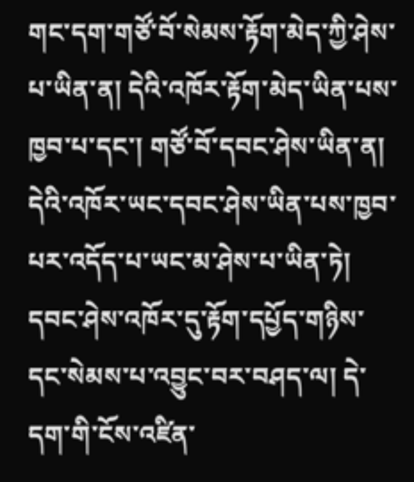གང་དག་གཙོ་བོ་སེམས་རྟོག་མེད་ཀྱི་ཤེས་པ་ཡིན་ན། དེའི་འཁོར་རྟོག་མེད་ཡིན་པས་ཁྱབ་པ་དང་། གཙོ་བོ་དབང་ཤེས་ཡིན་ན། དེའི་འཁོར་ཡང་དབང་ཤེས་ཡིན་པས་ཁྱབ་པར་འདོད་པ་ཡང་མ་ཤེས་པ་ཡིན་ཏེ། དབང་ཤེས་འཁོར་དུ་རྟོག་དཔྱོད་གཉིས་དང་སེམས་པ་འབྱུང་བར་བཤད་ལ། དེ་དག་གི་ངོས་འཛིན་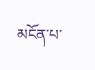མངོན་པ་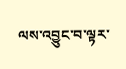ལས་འབྱུང་བ་ལྟར་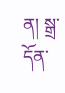ན། སྒྲ་དོན་